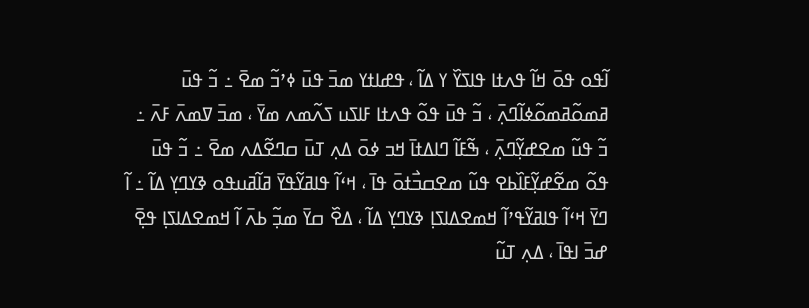ߊ߬ߟߋ ߟߋ߫ ߞߊ߬ ߟߍߙߊ ߟߊߖߌ߰ ߌ ߡߊ߬ ، ߟߝߊߙߌ ߘߏ߫ ߟߎ߫ ߦߴߏ߬ ߘߐ߫ ߸ ߏ߬ ߟߎ߫ ߥߘߋ߬ߥߘߋ߬ߦߊ߬ߣߍ߲߫ ، ߏ߬ ߟߎ߫ ߟߋ߬ ߟߍߙߊ ߓߊߖߎ ߖߍ߬ߘߍ ߘߌ߫ ، ߘߏ߫ ߜߘߍ߫ ߓߍ߫ ߸ ߏ߬ ߟߎ߬ ߘߐߝߌ߲߬ߣߍ߲߫ ، ߒ߬ߓߊ߬ ߣߊߡߙߊ߫ ߞߏ ߦߋ߫ ߡߍ߲ ߠߎ߫ ߛߣߐ߬ߡߍ ߘߐ߫ ߸ ߏ߬ ߟߎ߫ ߟߋ߬ ߘߐ߬ߝߌ߲߬ߓߊ߰ߕߐ ߟߎ߬ ߘߐߛߏ߯ߙߋ߫ ߟߊ߫ ، ߞߵߊ߬ ߟߊߥߌ߬ߟߌ߫ ߥߊ߬ߥߎߟߋ ߢߌߣߌ߲ ߡߊ߬ ߸ ߊ߬ ߣߌ߫ ߞߵߊ߬ ߟߊߥߌ߬ߟߴߊ߬ ߞߘߐߡߊߖߊ߲ ߢߌߣߌ߲ ߡߊ߬ ، ߡߐ߰ ߛߌ߫ ߘߏ߲߬ ߕߍ߫ ߊ߬ ߞߘߐߡߊߖߊ߲ ߟߐ߲߫ ߝߏ߫ ߊߟߊ߫ ، ߡߍ߲ ߠߎ߬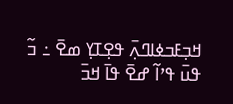ߞߏ߲ߓߏߦߊߣߍ߲߫ ߟߐ߲ߠߌ߲ ߘߐ߫ ߸ ߏ߬ ߟߎ߫ ߟߴߊ߬ ߝߐ߫ ߟߊ߫ ߞߏ߫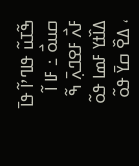ߒ߬ߠߎ߬ ߟߊߣߴߊ߬ ߟߊ߫ ߛߎߋ߯ ߸ ߓߊ ߊ߬ ߓߍ߯ ߓߐߣߍ߲߫ ߒ߬ ߡߊ߰ߙߌ ߓߘߊ ߟߋ߬ ، ߡߐ߰ ߛߌ߫ ߟߋ߬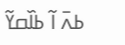ߕߍ߫ ߊ߬ ߕߊ߰ߛߌ߬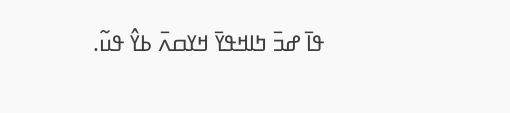ߟߊ߫ ߝߏ߫ ߤߊߞߟߌ߫ ߞߌߛߍ߫ ߕߌ߮ ߟߎ߬.